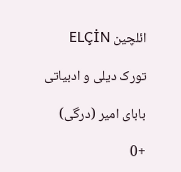ائلچین ELÇİN

تورک دیلی و ادبیاتی

بابای امیر (درگی)

+0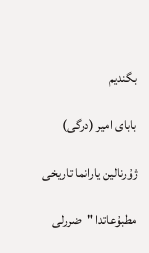بگندیم

بابای امیر (درگی)

ژۇرنالین یارانما تاریخی

مطبۇعاتدا "ضررلی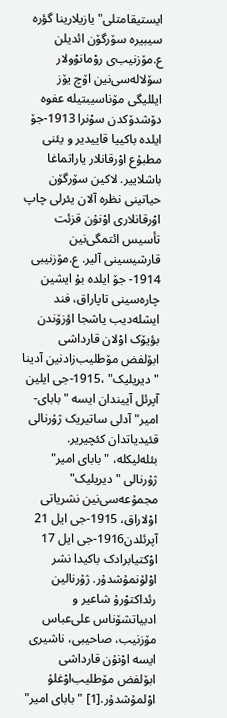ایستیقامتلی" یازیلارینا گؤره سیبیره سۆرگۆن ائدیلن ع.مۆزنیب‌ی روْمانوْولار سۆلاله‌سی‌نین اۆچ یۆز ایللیگی مۆناسیبتیله عفوه دۆشدۆکدن سوْنرا 1913-جۆ ایلده باکییا قاییدیر و یئنی مطبۇع اوْرقانلار یاراتماغا باشلاییر. لاکین سۆرگۆن حیاتینی نظره آلان یئرلی چاپ اوْرقانلاری اوْنۇن قزئت تأسیس ائتمگی‌نین قارشیسینی آلیر. ع.مۆزنیبی 1914- جۆ ایلده بۇ ایشین چاره‌سینی تاپاراق، فند ایشله‌دیب یاشجا اؤزۆندن بؤیۆک اوْلان قارداشی ابۆلفض مۆطلیب‌زادنین آدینا "دیریلیک" ،1915-جی ایلین آپرئل آییندان ایسه "بابای-امیر" آدلی ساتیریک ژۇرنالی قئیدیاتدان کئچیریر.
بئله‌لیکله، "بابای امیر" ژۇرنالی "دیریلیک" مجمۇعه‌سی‌نین نشریاتی اوْلاراق، 1915-جی ایل 21 آپرئلدن1916-جی ایل 17 اوْکتیابرادک باکیدا نشر اوْلۇنمۇشدۇر. ژۇرنالین رئداکتوْرۇ شاعیر و ادبیاتشۆناس علی‌عباس مۆزنیب، صاحیبی، ناشیری ایسه اوْنۇن قارداشی ابۆلفض مۆطلیب‌اوْغلۇ اوْلمۇشدۇر.[1] "بابای امیر"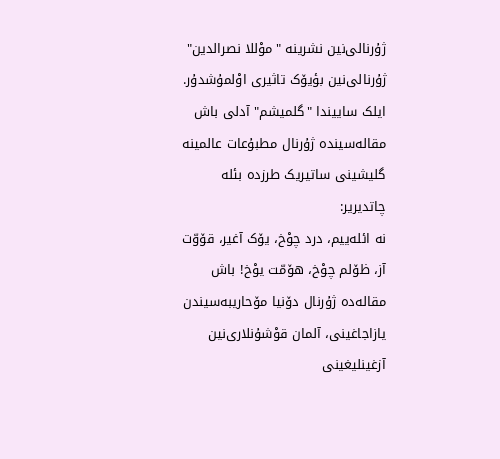ژۇرنالی‌نین نشرینه "موْللا نصرالدین" ژۇرنالی‌نین بؤیۆک تاثیری اوْلمۇشدۇر. ایلک ساییندا "گلمیشم" آدلی باش مقاله‌سینده ژۇرنال مطبۇعات عالمینه گلیشینی ساتیریک طرزده بئله چاتدیریر:
نه ائله‌ییم، درد چوْخ، یۆک آغیر، قۆوّت آز، ظۆلم چوْخ، هۆمّت یوْخ! باش مقاله‌ده ژۇرنال دۆنیا مۆحاریبه‌سیندن یازاجاغینی، آلمان قوْشۇنلاری‌نین آزغینلیغینی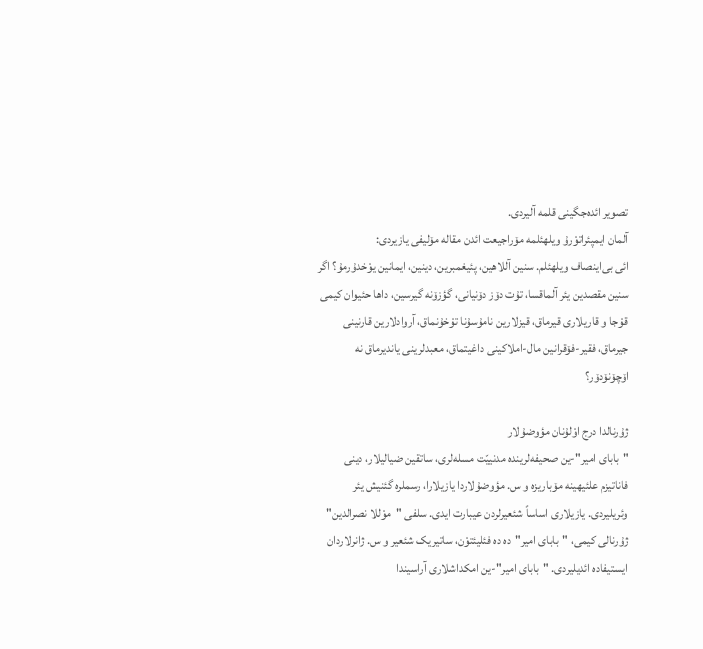تصویر ائده‌جگینی قلمه آلیردی.
آلمان ایمپئراتوْرۇ ویلهئلمه مۆراجیعت ائدن مقاله مۆلیفی یازیردی:
ائی بی‌اینصاف ویلهئلم. سنین آللاهین، پئیغمبرین، دینین، ایمانین یوْخدۇرمۇ؟ اگر سنین مقصدین یئر آلماقسا، تۇت دۆز دۆنیانی، گؤزۆنه گیرسین، داها حئیوان کیمی قوْجا و قاریلاری قیرماق، قیزلارین نامۇسۇنا توْخۇنماق، آروادلارین قارنینی جیرماق، فقیر-فۆقرانین مال-املاکینی داغیتماق، معبدلرینی یاندیرماق نه اۆچۆنۆدۆر؟

ژۇرنالدا درج اوْلۇنان مؤوضۇلار
"بابای امیر"-ین صحیفه‌لرینده مدنییّت مسله‌لری، ساتقین ضیالیلار، دینی فاناتیزم علئیهینه مۆباریزه و س. مؤوضۇلاردا یازیلارا، رسملره گئنیش یئر وئریلیردی. یازیلاری اساساً شئعیرلردن عیبارت ایدی. سلفی "موْللا نصرالدین" ژۇرنالی کیمی، "بابای امیر"ده ده فئلیئتوْن، ساتیریک شئعیر و س. ژانرلاردان ایستیفاده ائدیلیردی. "بابای امیر"-ین امکداشلاری آراسیندا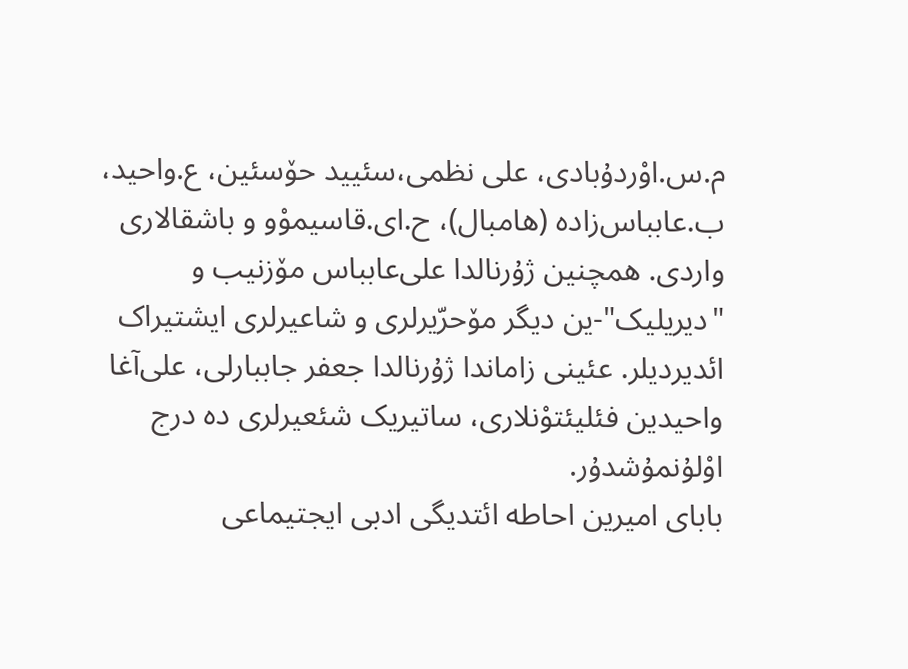م.س.اوْردۇبادی، علی نظمی،سئیید حۆسئین، ع.واحید، ب.عابباس‌زاده (هامبال)، ح.ای.قاسیموْو و باشقالاری واردی. همچنین ژۇرنالدا علی‌عابباس مۆزنیب و "دیریلیک"-ین دیگر مۆحرّیرلری و شاعیرلری ایشتیراک ائدیردیلر. عئینی زاماندا ژۇرنالدا جعفر جاببارلی، علی‌آغا واحیدین فئلیئتوْنلاری، ساتیریک شئعیرلری ده درج اوْلۇنمۇشدۇر.
بابای امیرین احاطه ائتدیگی ادبی ایجتیماعی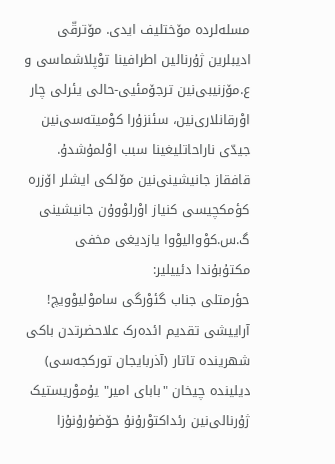مسله‌لرده مۆختلیف ایدی. مۆترقّی ادیبلرین ژۇرنالین اطرافینا توْپلاشماسی و ع.مۆزنیبی‌نین ترجۆمئیی-حالی یئرلی چار اوْرقانلاری‌نین، سئنزۇرا کوْمیته‌سی‌نین جیدّی ناراحاتلیغینا سبب اوْلمۇشدۇ. قافقاز جانیشینی‌نین مۆلکی ایشلر اۆزره کؤمکچیسی کنیاز اوْرلوْوۇن جانیشینی گ.س.کوْوالیوْوا یازدیغی مخفی مکتۇبۇندا دئییلیر:
حؤرمتلی جناب گئوْرگی ساموْلیوْویچ! آراییشی تقدیم ائده‌رک علاحضرتدن باکی شهرینده تاتار (آذربایجان تورکجه‌سی) دیلینده چیخان "بابای امیر" یۇموْریستیک ژۇرنالی‌نین رئداکتوْرۇنۇ حۆضۇرۇنۇزا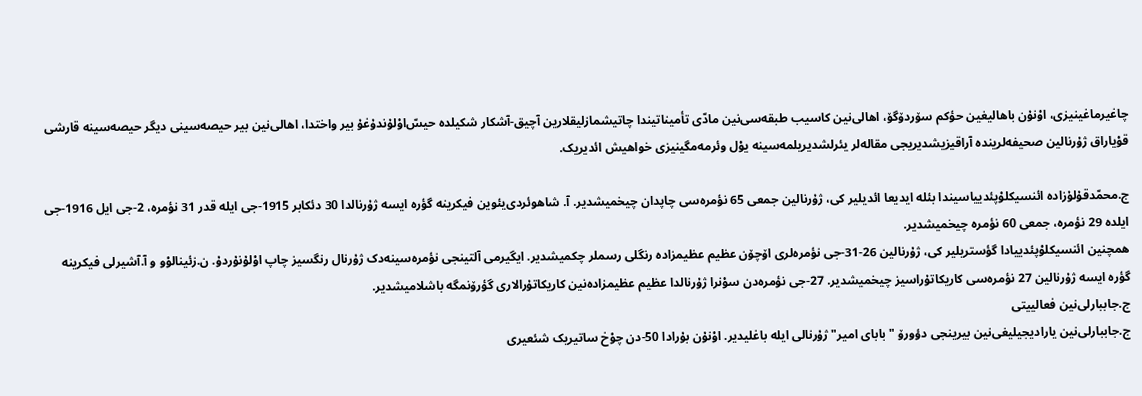چاغیرماغینیزی، اوْنۇن باهالیغین حؤکم سۆردۆگۆ، اهالی‌نین کاسیب طبقه‌سی‌نین مادّی تأمیناتیندا چاتیشمازلیقلارین آچیق-آشکار شکیلده حیس‌ّاوْلۇندۇغۇ بیر واختدا، اهالی‌نین بیر حیصه‌سینی دیگر حیصه‌سینه قارشی قوْیاراق ژۇرنالین صحیفه‌لرینده آراقیزیشدیریجی مقاله‌لر یئرلشدیریلمه‌سینه یوْل وئرمه‌مگینیزی خواهیش ائدیریک.

ج.محمّدقۇلۇزاده ائنسیکلوْپئدییاسیندا بئله ایدیعا ائدیلیر کی، ژۇرنالین جمعی 65 نؤمره‌سی چاپدان چیخمیشدیر. آ. شاهوئردی‌یئوین فیکرینه گؤره ایسه ژۇرنالدا 30 دئکابر 1915-جی ایله قدر 31 نؤمره، 2-جی ایل 1916-جی ایلده 29 نؤمره، جمعی 60 نؤمره چیخمیشدیر.
همچنین ائنسیکلوْپئدییادا گؤستریلیر کی، ژۇرنالین 26-31-جی نؤمره‌لری اۆچۆن عظیم عظیمزاده رنگلی رسملر چکمیشدیر. ایگیرمی آلتینجی نؤمره‌سینه‌دک ژۇرنال رنگسیز چاپ اوْلۇنۇردۇ. ن.زئینالوْو و آ.آشیرلی فیکرینه گؤره ایسه ژۇرنالین 27 نؤمره‌سی کاریکاتۇراسیز چیخمیشدیر. 27-جی نؤمره‌دن سوْنرا ژۇرنالدا عظیم عظیمزاده‌نین کاریکاتۇرالاری گؤرۆنمگه باشلامیشدیر.
ج.جاببارلی‌نین فعالییتی
ج.جاببارلی‌نین یارادیجیلیغی‌نین بیرینجی دؤورۆ "بابای امیر" ژۇرنالی ایله باغلیدیر. اوْنۇن بۇرادا 50-دن چوْخ ساتیریک شئعیری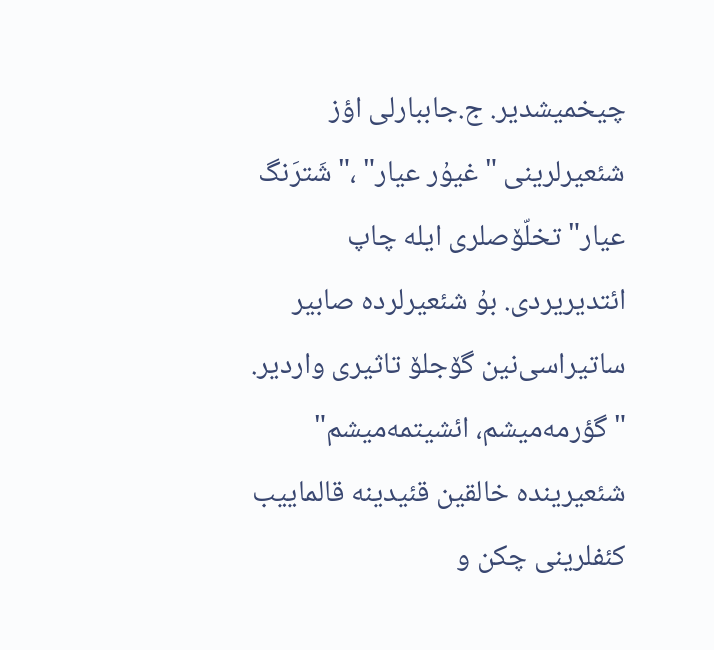چیخمیشدیر. ج.جاببارلی اؤز شئعیرلرینی "غیۇر عیار" ،"شَترَنگ عیار" تخلّۆصلری ایله چاپ ائتدیریردی. بۇ شئعیرلرده صابیر ساتیراسی‌نین گۆجلۆ تاثیری واردیر. "گؤرمه‌میشم، ائشیتمه‌میشم" شئعیرینده خالقین قئیدینه قالماییب کئفلرینی چکن و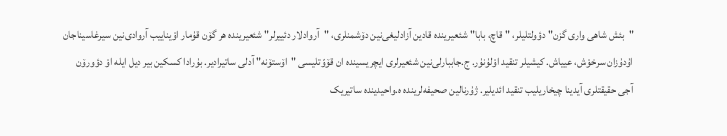"بئش شاهی واری گزن" دؤولتلیلر، "قاچ، بابا" شئعیرینده قادین آزادلیغی‌نین دۆشمنلری، "آروادلار دئییرلر" شئعیرینده هر گۆن قۇمار اوْیناییب آروادی‌نین سیرغاسیناجان اۇدۇزان سرخوْش، عییاش. کیشیلر تنقید اوْلۇنۇر. ج.جاببارلی‌نین شئعیرلری ایچریسینده ان قۆوّتلیسی "اۆستۆنه" آدلی ساتیرادیر. بۇرادا کسکین بیر دیل ایله اوْ دؤورۆن آجی حقیقتلری آیدینا چیخاریلیب تنقید ائدیلیر. ژۇرنالین صحیفه‌لرینده ه.واحیدینده ساتیریک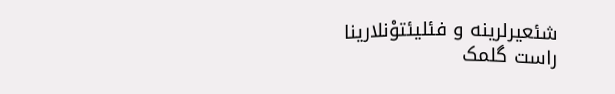شئعیرلرینه و فئلیئتوْنلارینا راست گلمک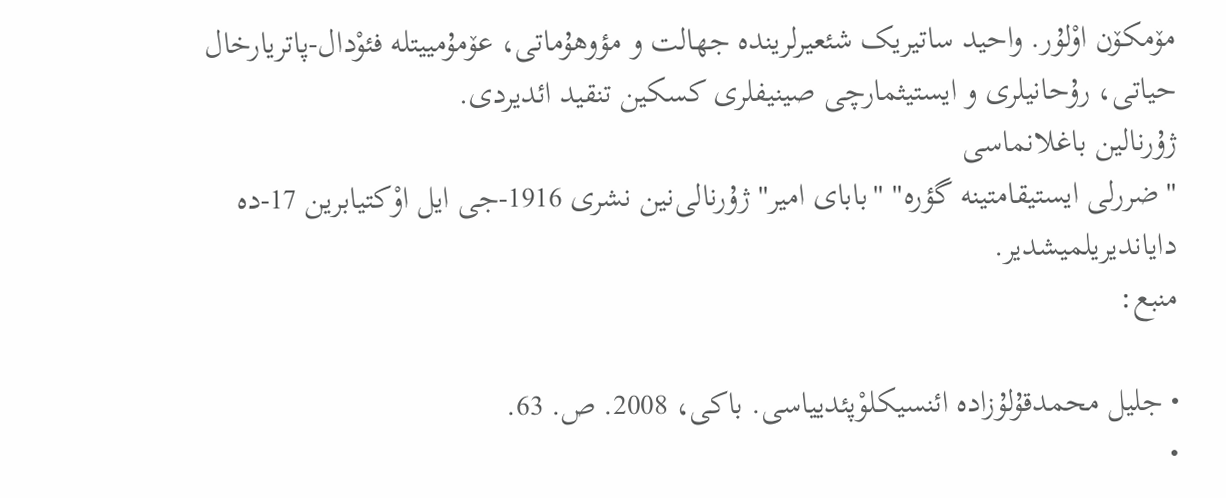مۆمکۆن اوْلۇر. واحید ساتیریک شئعیرلرینده جهالت و مؤوهۇماتی، عۆمۇمییتله فئوْدال-پاتریارخال حیاتی، رۇحانیلری و ایستیثمارچی صینیفلری کسکین تنقید ائدیردی.
ژۇرنالین باغلانماسی
"ضررلی ایستیقامتینه گؤره" "بابای امیر" ژۇرنالی‌نین نشری 1916-جی ایل اوْکتیابرین 17-ده دایاندیریلمیشدیر.
منبع:

• جلیل محمدقۇلۇزاده ائنسیکلوْپئدییاسی. باکی، 2008. ص. 63.
•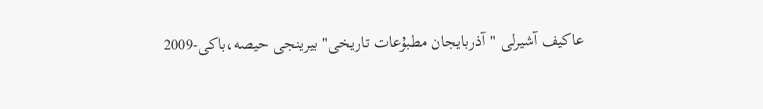عاکیف آشیرلی "آذربایجان مطبۇعات تاریخی" بیرینجی حیصه،باکی-2009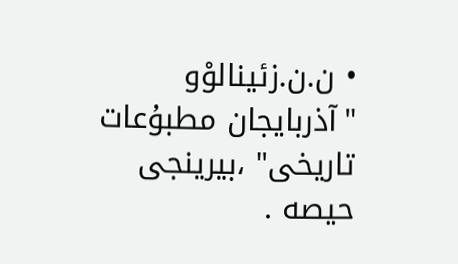• ن.ن.زئینالوْو "آذربایجان مطبۇعات تاریخی" ،بیرینجی حیصه .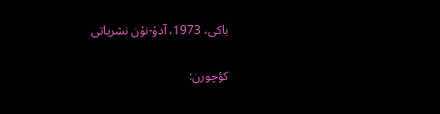باکی، 1973، آدۇ-نۇن نشریاتی

کؤچورن: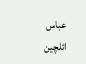عباس ائلچین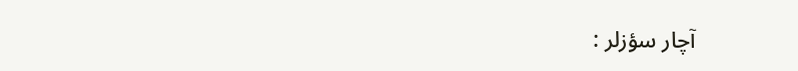آچار سؤزلر :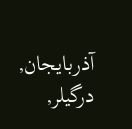آذربایجان, درگیلر,